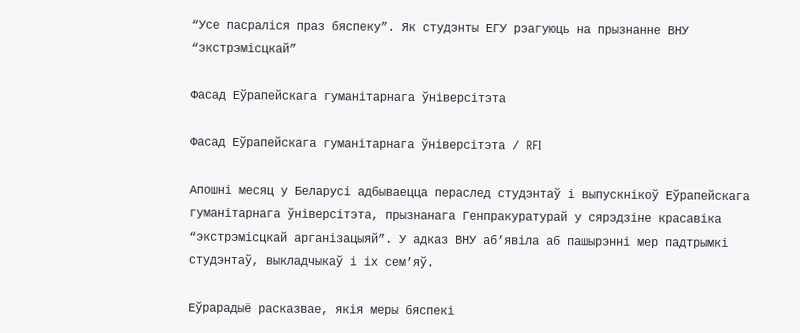“Усе пасраліся праз бяспеку”. Як студэнты ЕГУ рэагуюць на прызнанне ВНУ “экстрэмісцкай”

Фасад Еўрапейскага гуманітарнага ўніверсітэта

Фасад Еўрапейскага гуманітарнага ўніверсітэта / RFI

Апошні месяц у Беларусі адбываецца пераслед студэнтаў і выпускнікоў Еўрапейскага гуманітарнага ўніверсітэта, прызнанага Генпракуратурай у сярэдзіне красавіка “экстрэмісцкай арганізацыяй”. У адказ ВНУ аб’явіла аб пашырэнні мер падтрымкі студэнтаў, выкладчыкаў і іх сем’яў.

Еўрарадыё расказвае, якія меры бяспекі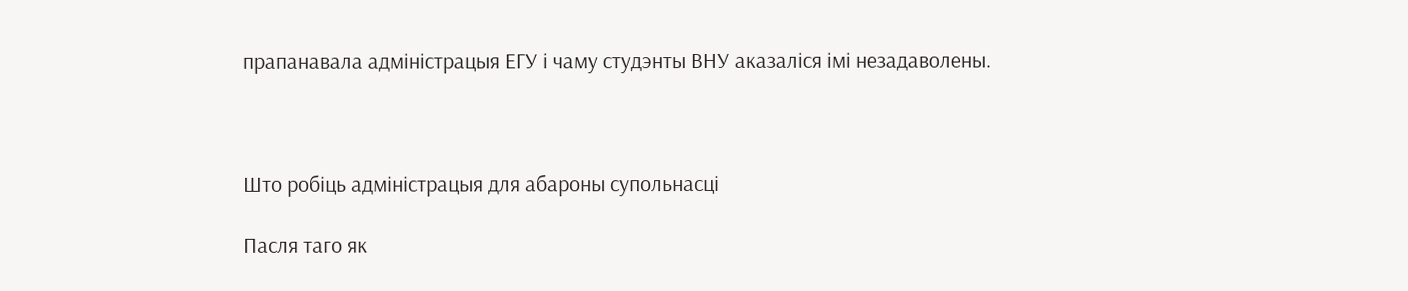прапанавала адміністрацыя ЕГУ і чаму студэнты ВНУ аказаліся імі незадаволены.



Што робіць адміністрацыя для абароны супольнасці

Пасля таго як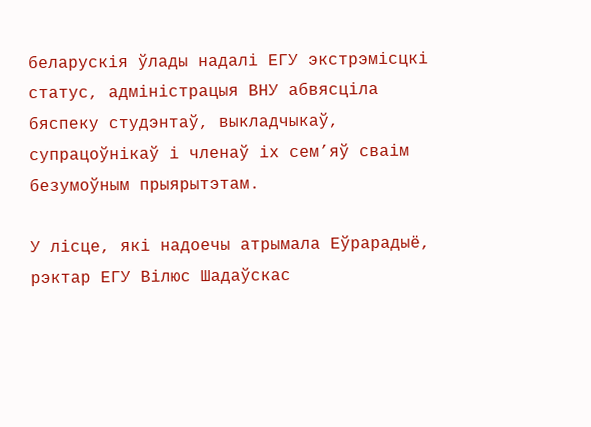беларускія ўлады надалі ЕГУ экстрэмісцкі статус, адміністрацыя ВНУ абвясціла бяспеку студэнтаў, выкладчыкаў, супрацоўнікаў і членаў іх сем’яў сваім безумоўным прыярытэтам.

У лісце, які надоечы атрымала Еўрарадыё, рэктар ЕГУ Вілюс Шадаўскас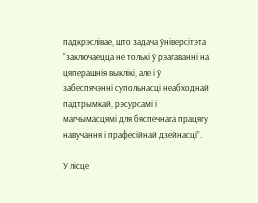падкрэслівае, што задача ўніверсітэта “заключаецца не толькі ў рэагаванні на цяперашнія выклікі, але і ў забеспячэнні супольнасці неабходнай падтрымкай, рэсурсамі і магчымасцямі для бяспечнага працягу навучання і прафесійнай дзейнасці”.

У лісце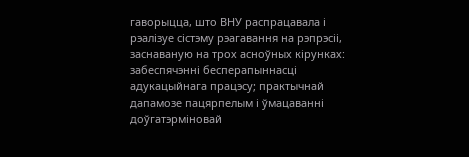гаворыцца, што ВНУ распрацавала і рэалізуе сістэму рэагавання на рэпрэсіі, заснаваную на трох асноўных кірунках: забеспячэнні бесперапыннасці адукацыйнага працэсу; практычнай дапамозе пацярпелым і ўмацаванні доўгатэрміновай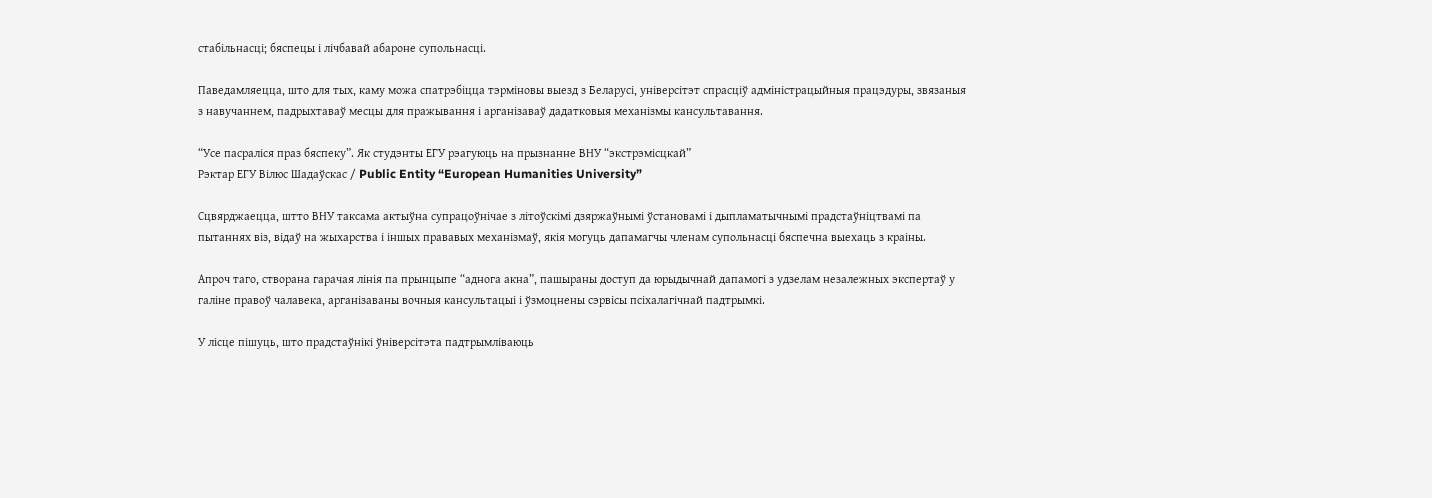стабільнасці; бяспецы і лічбавай абароне супольнасці.

Паведамляецца, што для тых, каму можа спатрэбіцца тэрміновы выезд з Беларусі, універсітэт спрасціў адміністрацыйныя працэдуры, звязаныя з навучаннем, падрыхтаваў месцы для пражывання і арганізаваў дадатковыя механізмы кансультавання.

“Усе пасраліся праз бяспеку”. Як студэнты ЕГУ рэагуюць на прызнанне ВНУ “экстрэмісцкай”
Рэктар ЕГУ Вілюс Шадаўскас / Public Entity “European Humanities University”

Сцвярджаецца, штто ВНУ таксама актыўна супрацоўнічае з літоўскімі дзяржаўнымі ўстановамі і дыпламатычнымі прадстаўніцтвамі па пытаннях віз, відаў на жыхарства і іншых прававых механізмаў, якія могуць дапамагчы членам супольнасці бяспечна выехаць з краіны.

Апроч таго, створана гарачая лінія па прынцыпе “аднога акна”, пашыраны доступ да юрыдычнай дапамогі з удзелам незалежных экспертаў у галіне правоў чалавека, арганізаваны вочныя кансультацыі і ўзмоцнены сэрвісы псіхалагічнай падтрымкі.

У лісце пішуць, што прадстаўнікі ўніверсітэта падтрымліваюць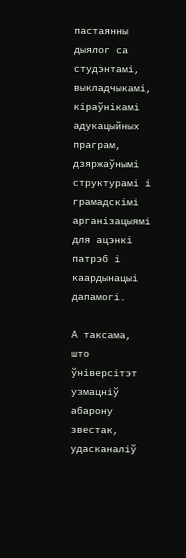пастаянны дыялог са студэнтамі, выкладчыкамі, кіраўнікамі адукацыйных праграм, дзяржаўнымі структурамі і грамадскімі арганізацыямі для ацэнкі патрэб і каардынацыі дапамогі.

А таксама, што ўніверсітэт узмацніў абарону звестак, удасканаліў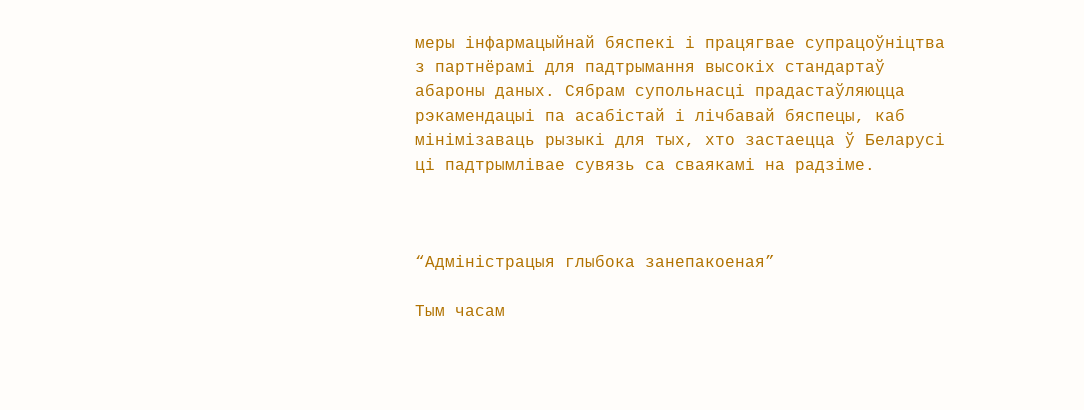меры інфармацыйнай бяспекі і працягвае супрацоўніцтва з партнёрамі для падтрымання высокіх стандартаў абароны даных. Сябрам супольнасці прадастаўляюцца рэкамендацыі па асабістай і лічбавай бяспецы, каб мінімізаваць рызыкі для тых, хто застаецца ў Беларусі ці падтрымлівае сувязь са сваякамі на радзіме.



“Адміністрацыя глыбока занепакоеная”

Тым часам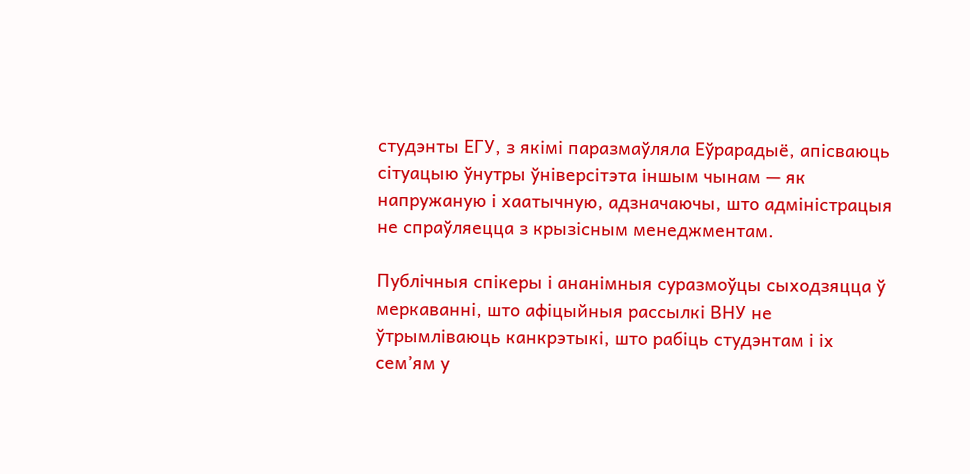студэнты ЕГУ, з якімі паразмаўляла Еўрарадыё, апісваюць сітуацыю ўнутры ўніверсітэта іншым чынам — як напружаную і хаатычную, адзначаючы, што адміністрацыя не спраўляецца з крызісным менеджментам.

Публічныя спікеры і ананімныя суразмоўцы сыходзяцца ў меркаванні, што афіцыйныя рассылкі ВНУ не ўтрымліваюць канкрэтыкі, што рабіць студэнтам і іх сем’ям у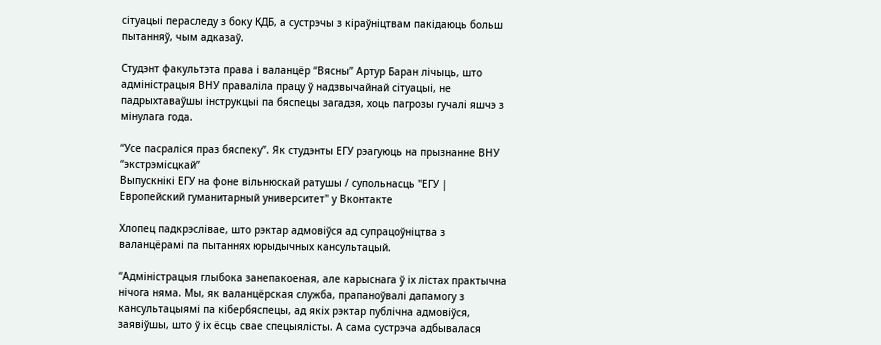сітуацыі пераследу з боку КДБ, а сустрэчы з кіраўніцтвам пакідаюць больш пытанняў, чым адказаў.

Студэнт факультэта права і валанцёр “Вясны” Артур Баран лічыць, што адміністрацыя ВНУ праваліла працу ў надзвычайнай сітуацыі, не падрыхтаваўшы інструкцыі па бяспецы загадзя, хоць пагрозы гучалі яшчэ з мінулага года.

“Усе пасраліся праз бяспеку”. Як студэнты ЕГУ рэагуюць на прызнанне ВНУ “экстрэмісцкай”
Выпускнікі ЕГУ на фоне вільнюскай ратушы / супольнасць "ЕГУ | Европейский гуманитарный университет" у Вконтакте

Хлопец падкрэслівае, што рэктар адмовіўся ад супрацоўніцтва з валанцёрамі па пытаннях юрыдычных кансультацый.

“Адміністрацыя глыбока занепакоеная, але карыснага ў іх лістах практычна нічога няма. Мы, як валанцёрская служба, прапаноўвалі дапамогу з кансультацыямі па кібербяспецы, ад якіх рэктар публічна адмовіўся, заявіўшы, што ў іх ёсць свае спецыялісты. А сама сустрэча адбывалася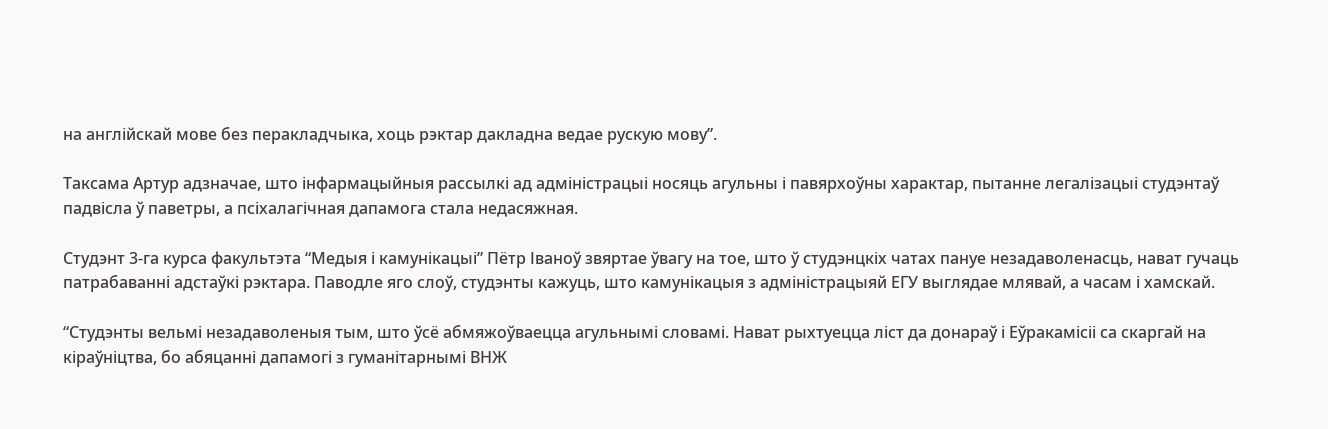на англійскай мове без перакладчыка, хоць рэктар дакладна ведае рускую мову”.

Таксама Артур адзначае, што інфармацыйныя рассылкі ад адміністрацыі носяць агульны і павярхоўны характар, пытанне легалізацыі студэнтаў падвісла ў паветры, а псіхалагічная дапамога стала недасяжная.

Студэнт 3-га курса факультэта “Медыя і камунікацыі” Пётр Іваноў звяртае ўвагу на тое, што ў студэнцкіх чатах пануе незадаволенасць, нават гучаць патрабаванні адстаўкі рэктара. Паводле яго слоў, студэнты кажуць, што камунікацыя з адміністрацыяй ЕГУ выглядае млявай, а часам і хамскай.

“Студэнты вельмі незадаволеныя тым, што ўсё абмяжоўваецца агульнымі словамі. Нават рыхтуецца ліст да донараў і Еўракамісіі са скаргай на кіраўніцтва, бо абяцанні дапамогі з гуманітарнымі ВНЖ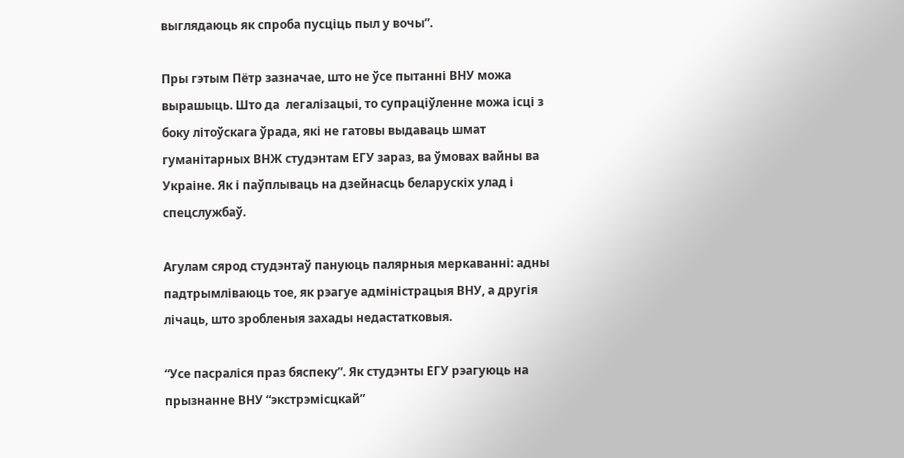выглядаюць як спроба пусціць пыл у вочы”.

Пры гэтым Пётр зазначае, што не ўсе пытанні ВНУ можа вырашыць. Што да  легалізацыі, то супраціўленне можа ісці з боку літоўскага ўрада, які не гатовы выдаваць шмат гуманітарных ВНЖ студэнтам ЕГУ зараз, ва ўмовах вайны ва Украіне. Як і паўплываць на дзейнасць беларускіх улад і спецслужбаў.

Агулам сярод студэнтаў пануюць палярныя меркаванні: адны падтрымліваюць тое, як рэагуе адміністрацыя ВНУ, а другія лічаць, што зробленыя захады недастатковыя.

“Усе пасраліся праз бяспеку”. Як студэнты ЕГУ рэагуюць на прызнанне ВНУ “экстрэмісцкай”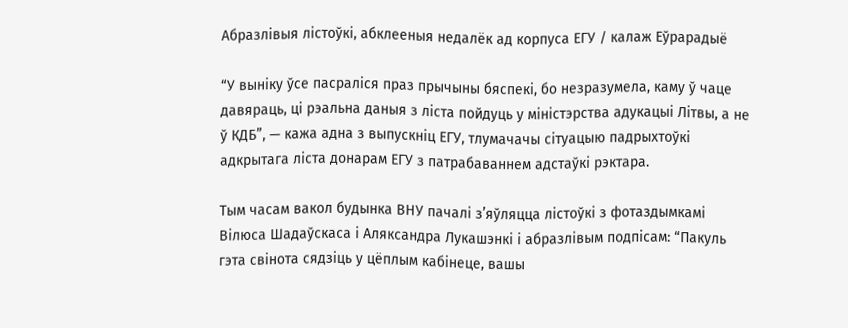Абразлівыя лістоўкі, абклееныя недалёк ад корпуса ЕГУ / калаж Еўрарадыё

“У выніку ўсе пасраліся праз прычыны бяспекі, бо незразумела, каму ў чаце давяраць, ці рэальна даныя з ліста пойдуць у міністэрства адукацыі Літвы, а не ў КДБ”, — кажа адна з выпускніц ЕГУ, тлумачачы сітуацыю падрыхтоўкі адкрытага ліста донарам ЕГУ з патрабаваннем адстаўкі рэктара.

Тым часам вакол будынка ВНУ пачалі з’яўляцца лістоўкі з фотаздымкамі Вілюса Шадаўскаса і Аляксандра Лукашэнкі і абразлівым подпісам: “Пакуль гэта свінота сядзіць у цёплым кабінеце, вашы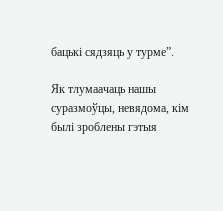бацькі сядзяць у турме”.

Як тлумаачаць нашы суразмоўцы, невядома, кім былі зроблены гэтыя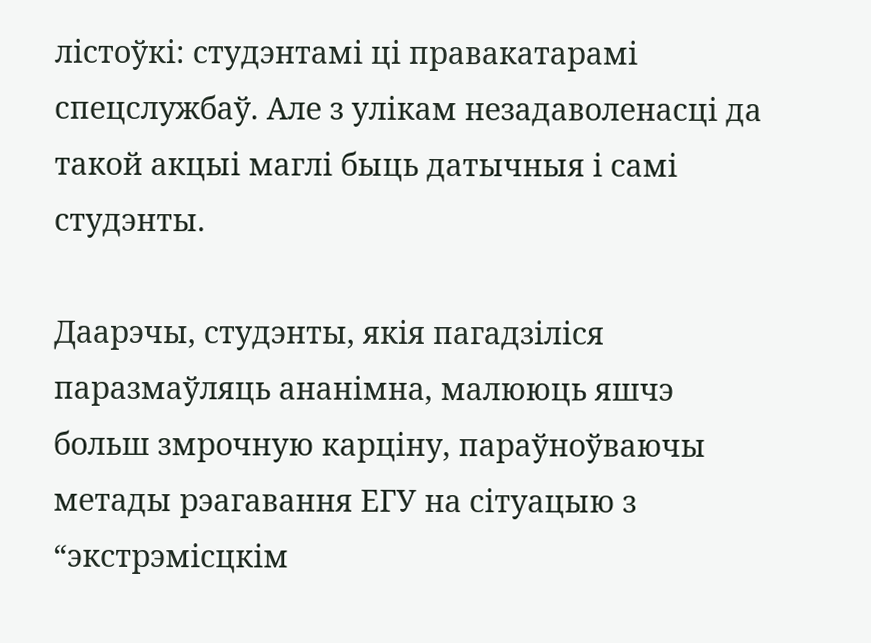лістоўкі: студэнтамі ці правакатарамі спецслужбаў. Але з улікам незадаволенасці да такой акцыі маглі быць датычныя і самі студэнты.

Даарэчы, студэнты, якія пагадзіліся паразмаўляць ананімна, малююць яшчэ больш змрочную карціну, параўноўваючы метады рэагавання ЕГУ на сітуацыю з “экстрэмісцкім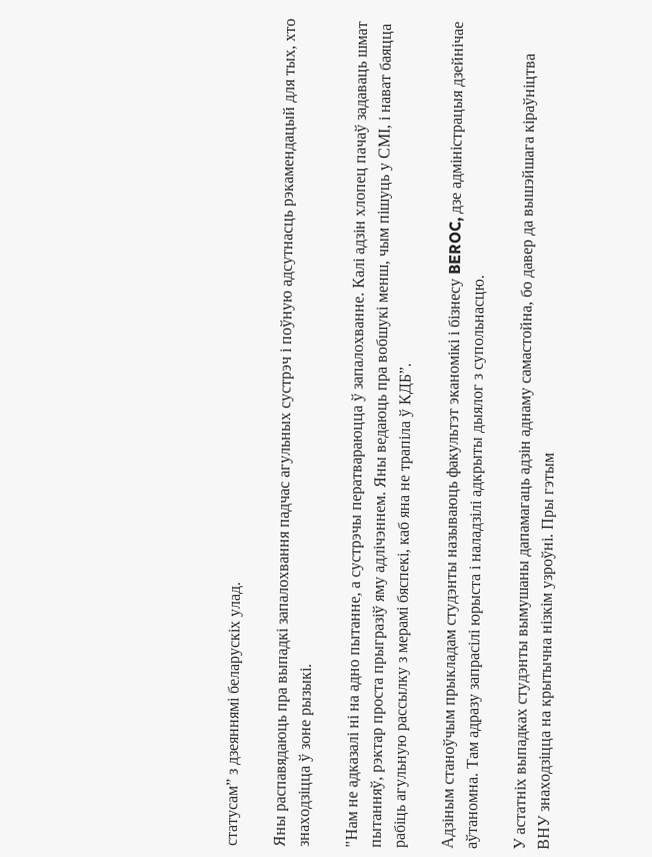статусам” з дзеяннямі беларускіх улад.

Яны распавядаюць пра выпадкі запалохвання падчас агульных сустрэч і поўную адсутнасць рэкамендацый для тых, хто знаходзіцца ў зоне рызыкі.

"Нам не адказалі ні на адно пытанне, а сустрэчы ператвараюцца ў запалохванне. Калі адзін хлопец пачаў задаваць шмат пытанняў, рэктар проста прыгразіў яму адлічэннем. Яны ведаюць пра вобшукі менш, чым пішуць у СМІ, і нават баяцца рабіць агульную рассылку з мерамі бяспекі, каб яна не трапіла ў КДБ”.

Адзіным станоўчым прыкладам студэнты называюць факультэт эканомікі і бізнесу BEROC, дзе адміністрацыя дзейнічае аўтаномна. Там адразу запрасілі юрыста і наладзілі адкрыты дыялог з супольнасцю.

У астатніх выпадках студэнты вымушаны дапамагаць адзін аднаму самастойна, бо давер да вышэйшага кіраўніцтва ВНУ знаходзіцца на крытычна нізкім узроўні. Пры гэтым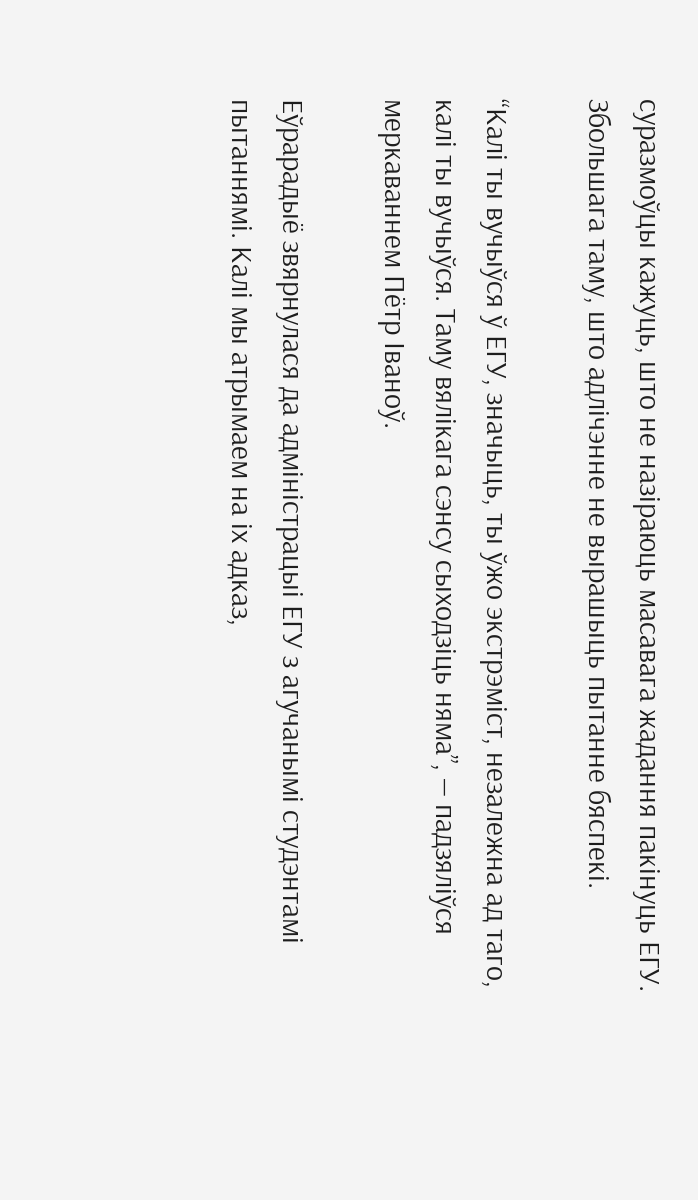суразмоўцы кажуць, што не назіраюць масавага жадання пакінуць ЕГУ. Збольшага таму, што адлічэнне не вырашыць пытанне бяспекі.

“Калі ты вучыўся ў ЕГУ, значыць, ты ўжо экстрэміст, незалежна ад таго, калі ты вучыўся. Таму вялікага сэнсу сыходзіць няма”, — падзяліўся меркаваннем Пётр Іваноў.

Еўрарадыё звярнулася да адміністрацыі ЕГУ з агучанымі студэнтамі пытаннямі. Калі мы атрымаем на іх адказ,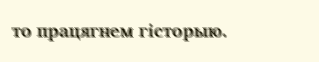то працягнем гісторыю.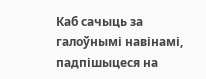Каб сачыць за галоўнымі навінамі, падпішыцеся на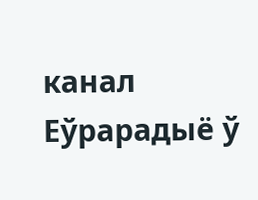канал Еўрарадыё ў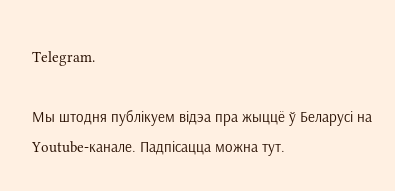Telegram.

Мы штодня публікуем відэа пра жыццё ў Беларусі на Youtube-канале. Падпісацца можна тут.